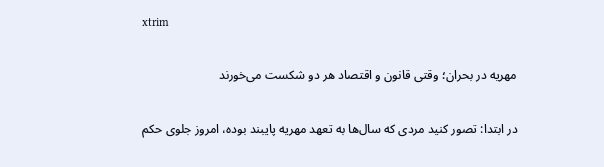xtrim

مهریه در بحران؛ وقتی قانون و اقتصاد هر دو شکست می‌خورند

در ابتدا: تصور کنید مردی که سال‌ها به تعهد مهریه پایبند بوده، امروز جلوی حکم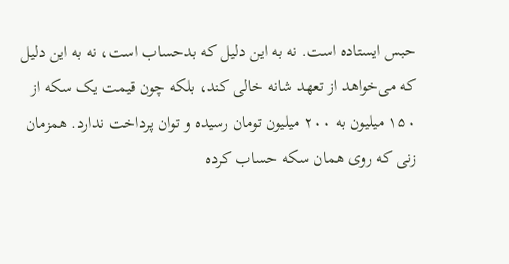حبس ایستاده است. نه به این دلیل که بدحساب است، نه به این دلیل که می‌خواهد از تعهد شانه خالی کند، بلکه چون قیمت یک سکه از ۱۵۰ میلیون به ۲۰۰ میلیون تومان رسیده و توان پرداخت ندارد. همزمان زنی که روی همان سکه حساب کرده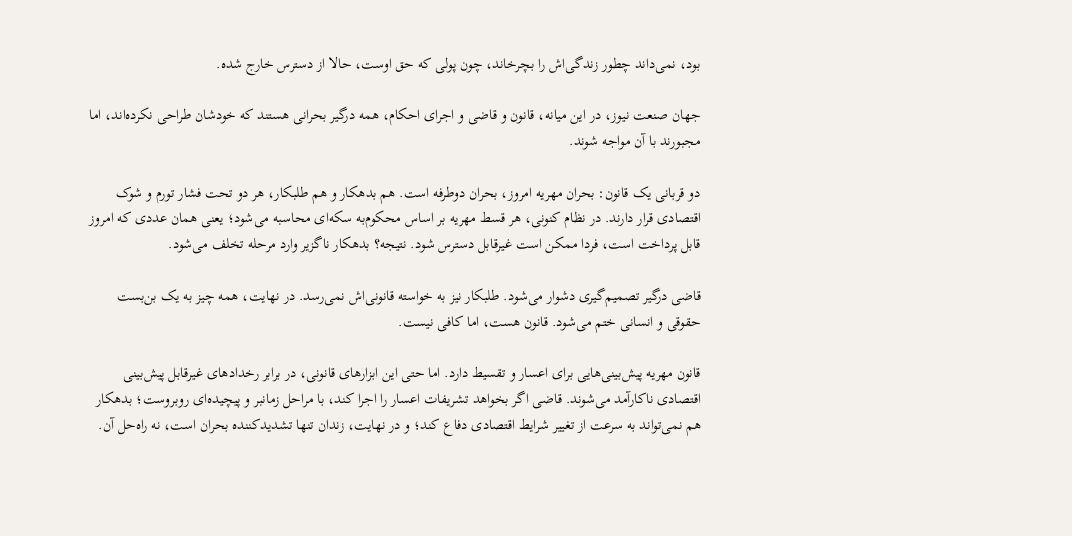بود، نمی‌داند چطور زندگی‌اش را بچرخاند، چون پولی که حق اوست، حالا از دسترس خارج شده.

جهان صنعت نیوز، در این میانه، قانون و قاضی و اجرای احکام، همه درگیر بحرانی هستند که خودشان طراحی نکرده‌اند، اما مجبورند با آن مواجه شوند.

دو قربانی یک قانون: بحران مهریه امروز، بحران دوطرفه است. هم بدهکار و هم طلبکار، هر دو تحت فشار تورم و شوک اقتصادی قرار دارند. در نظام کنونی، هر قسط مهریه بر اساس محکوم‌به سکه‌ای محاسبه می‌شود؛ یعنی همان عددی که امروز قابل پرداخت است، فردا ممکن است غیرقابل دسترس شود. نتیجه؟ بدهکار ناگزیر وارد مرحله تخلف می‌شود.

قاضی درگیر تصمیم‌گیری دشوار می‌شود. طلبکار نیز به خواسته قانونی‌اش نمی‌رسد. در نهایت، همه‌ چیز به یک بن‌بست حقوقی و انسانی ختم می‌شود. قانون هست، اما کافی نیست.

قانون مهریه پیش‌بینی‌هایی برای اعسار و تقسیط دارد. اما حتی این ابزارهای قانونی، در برابر رخدادهای غیرقابل پیش‌بینی اقتصادی ناکارآمد می‌شوند. قاضی اگر بخواهد تشریفات اعسار را اجرا کند، با مراحل زمانبر و پیچیده‌ای روبروست؛ بدهکار هم نمی‌تواند به سرعت از تغییر شرایط اقتصادی دفاع کند؛ و در نهایت، زندان تنها تشدیدکننده بحران است، نه راه‌حل آن.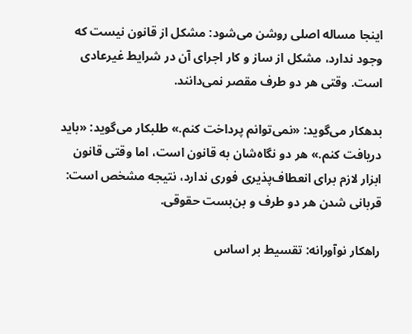اینجا مساله اصلی روشن می‌شود: مشکل از قانون نیست که وجود ندارد، مشکل از ساز و کار اجرای آن در شرایط غیرعادی است. وقتی هر دو طرف مقصر نمی‌دانند.

بدهکار می‌گوید: «نمی‌توانم پرداخت کنم.» طلبکار می‌گوید: «باید دریافت کنم.» هر دو نگاه‌شان به قانون است، اما وقتی قانون ابزار لازم برای انعطاف‌پذیری فوری ندارد، نتیجه مشخص است: قربانی شدن هر دو طرف و بن‌بست حقوقی.

راهکار نوآورانه: تقسیط بر اساس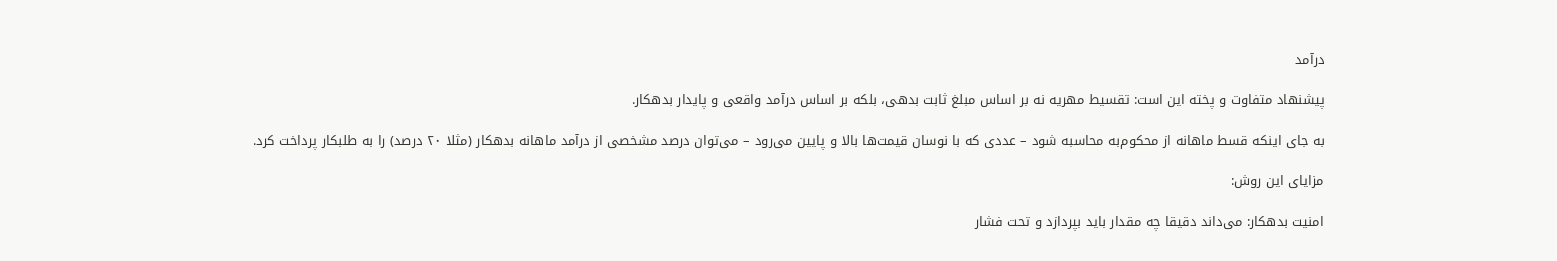درآمد

پیشنهاد متفاوت و پخته این است: تقسیط مهریه نه بر اساس مبلغ ثابت بدهی، بلکه بر اساس درآمد واقعی و پایدار بدهکار.

به جای اینکه قسط ماهانه از محکوم‌به محاسبه شود – عددی که با نوسان قیمت‌ها بالا و پایین می‌رود – می‌توان درصد مشخصی از درآمد ماهانه بدهکار (مثلا ۲۰ درصد) را به طلبکار پرداخت کرد.

مزایای این روش:

امنیت بدهکار: می‌داند دقیقا چه مقدار باید بپردازد و تحت فشار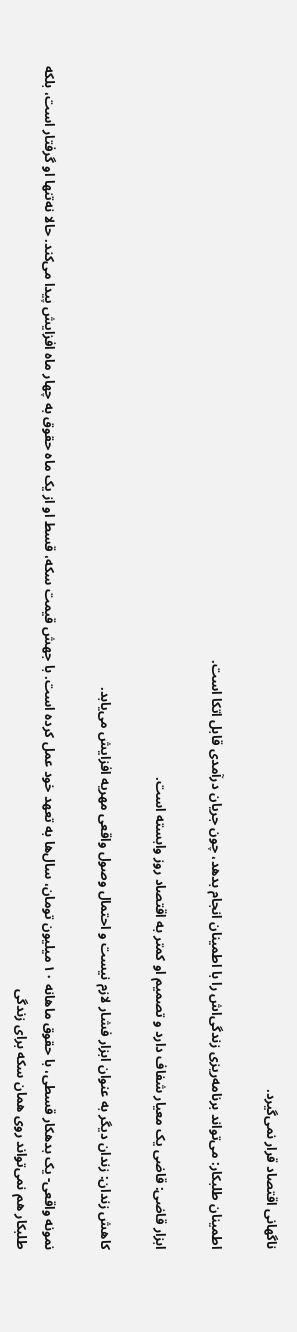ناگهانی اقتصاد قرار نمی‌گیرد.

اطمینان طلبکار: می‌تواند برنامه‌ریزی زندگی‌اش را با اطمینان انجام بدهد، چون جریان درآمدی قابل اتکا است.

ابزار قاضی: قاضی یک معیار شفاف دارد و تصمیم او کمتر به اقتصاد روز وابسته است.

کاهش زندان: زندان دیگر به عنوان ابزار فشار لازم نیست و احتمال وصول واقعی مهریه افزایش می‌یابد.

نمونه واقعی- یک بدهکار قسطی، با حقوق ماهانه ۱۰ میلیون تومان، سال‌ها به تعهد خود عمل کرده است. با جهش قیمت سکه، قسط او از یک ماه حقوق به چهار ماه افزایش پیدا می‌کند. حالا نه‌تنها او گرفتار است، بلکه طلبکار هم نمی‌تواند روی همان سکه برای زندگی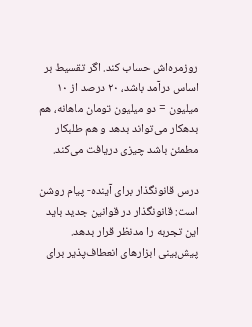روزمره‌اش حساب کند. اگر تقسیط بر اساس درآمد باشد، ۲۰ درصد از ۱۰ میلیون = دو میلیون تومان ماهانه، هم بدهکار می‌تواند بدهد و هم طلبکار مطمئن باشد چیزی دریافت می‌کند.

درس قانونگذار برای آینده- پیام روشن است: قانونگذار در قوانین جدید باید این تجربه را مدنظر قرار بدهد. پیش‌بینی ابزارهای انعطاف‌پذیر برای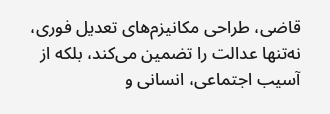قاضی، طراحی مکانیزم‌های تعدیل فوری، نه‌تنها عدالت را تضمین می‌کند، بلکه از آسیب اجتماعی، انسانی و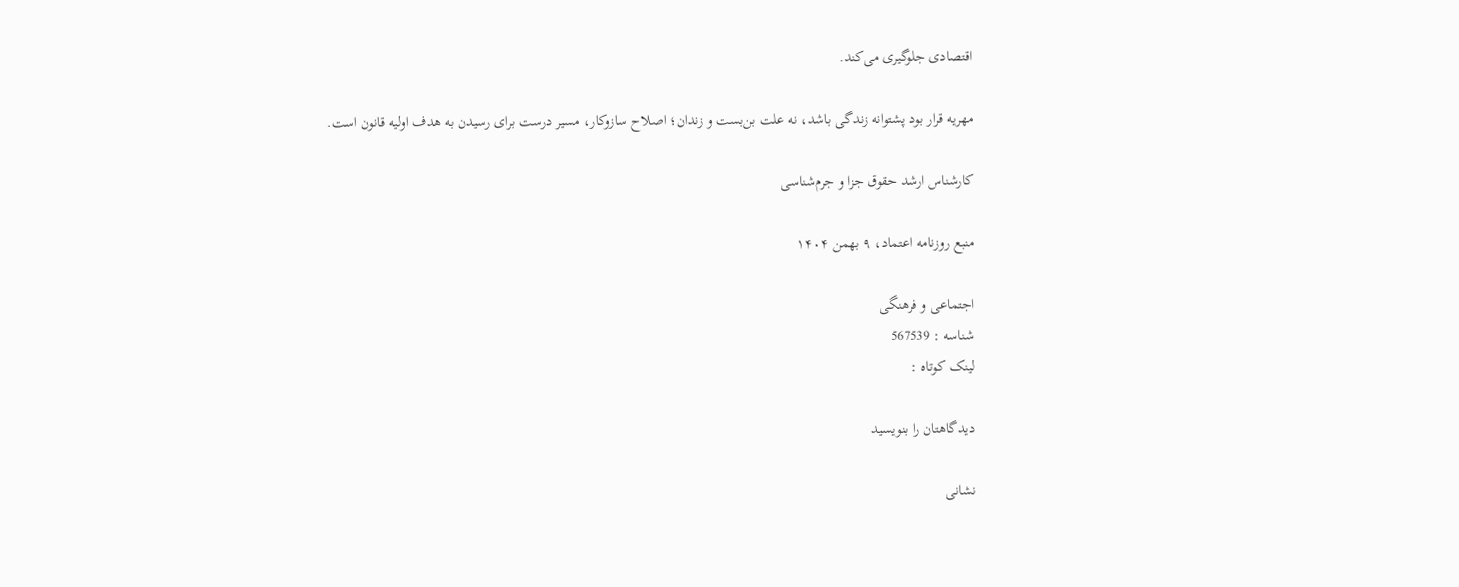اقتصادی جلوگیری می‌کند.

مهریه قرار بود پشتوانه زندگی باشد، نه علت بن‌بست و زندان؛ اصلاح سازوکار، مسیر درست برای رسیدن به هدف اولیه قانون است.

کارشناس ارشد حقوق جزا و جرم‌شناسی

منبع روزنامه اعتماد، ۹ بهمن ۱۴۰۴

اجتماعی و فرهنگی
شناسه : 567539
لینک کوتاه :

دیدگاهتان را بنویسید

نشانی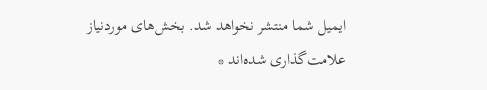ایمیل شما منتشر نخواهد شد. بخش‌های موردنیاز علامت‌گذاری شده‌اند *